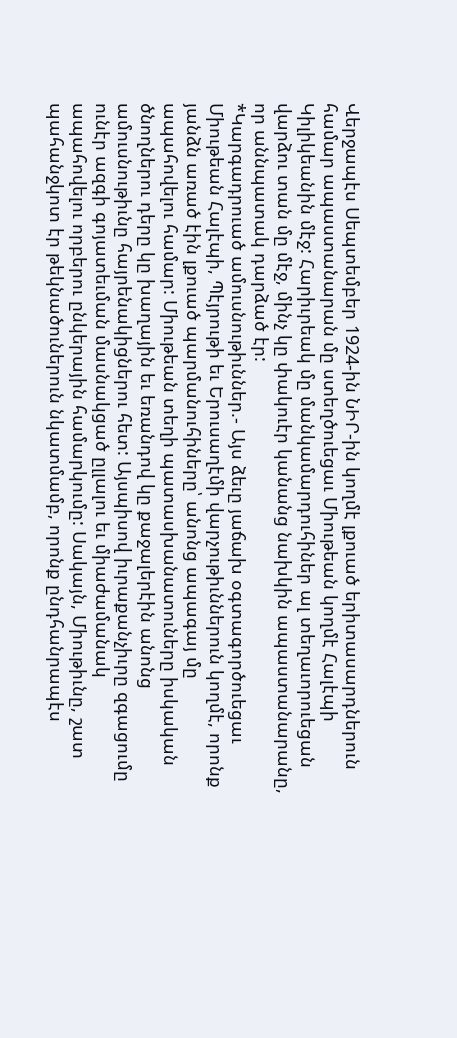Վերջապէս Սեպտեմբեր 1924-ին ՆԻՐ-ին կողմէ լքուած երիտասարդներուն համար ապաստանարան մը ստեղծուեցաւ Միութեան կողմէ Հալէպի Կիլիկեանին մէջ: Հարիւրեակ մը մանկամարդուհիներ ալ տեղաւորուեցան վարձու տան մը մէջ, մինչ կը փակուէր կանանց նախկին ապաստանարանը, որ աննպատակ դարձած էր:
*Կարգադրուած ամուսնութիւններ.- Այս ձեւը յաճախ օգտագործուեցաւ Միութեան Հալէպի, Պէյրութի եւ Երուսաղէմի վարչութիւններուն կողմէ, որոնք յանձն առած էին լքուած պարմանուհիները՝ անոնց ապագայ մը ապահովելու համար: Միութեան տեղի պատասխանատուները իսկական ծնողներու դերը կը խաղային եւ եռանդով կը քաջալերէին անոնց ամուսնութիւնը հայրենակիցներու հետ: Այսպիսով իւրաքանչիւրը զգացումը ունէր ազգի գոյատեւման մասնակցած ըլլալու եւ միաժամանակ ապահովելու որբերու ընկերային համարկումը: Սակայն, Միութիւնը, շատ պահանջկոտ էր թեկնածուներուն նկատմամբ, որոնք ընդհանրապէս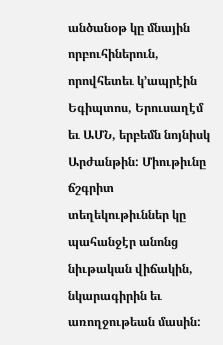անծանօթ կը մնային որբուհիներուն, որովհետեւ կ՚ապրէին Եգիպտոս, Երուսաղէմ եւ ԱՄՆ, երբեմն նոյնիսկ Արժանթին: Միութիւնը ճշգրիտ տեղեկութիւններ կը պահանջէր անոնց նիւթական վիճակին, նկարագիրին եւ առողջութեան մասին: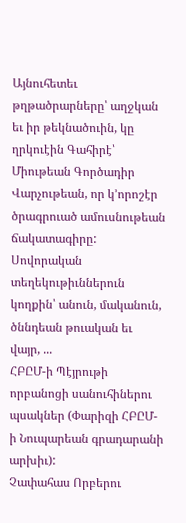Այնուհետեւ թղթածրարները՝ աղջկան եւ իր թեկնածուին, կը ղրկուէին Գահիրէ՝ Միութեան Գործադիր Վարչութեան, որ կ՚որոշէր ծրագրուած ամուսնութեան ճակատագիրը: Սովորական տեղեկութիւններուն կողքին՝ անուն, մականուն, ծննդեան թուական եւ վայր, ...
ՀԲԸՄ-ի Պէյրութի որբանոցի սանուհիներու պսակներ (Փարիզի ՀԲԸՄ-ի Նուպարեան գրադարանի արխիւ):
Չափահաս Որբերու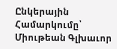Ընկերային Համարկումը՝ Միութեան Գլխաւոր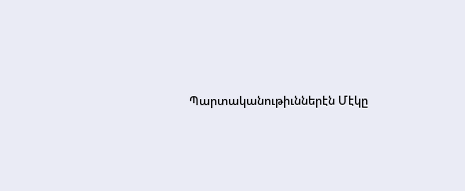Պարտականութիւններէն Մէկը